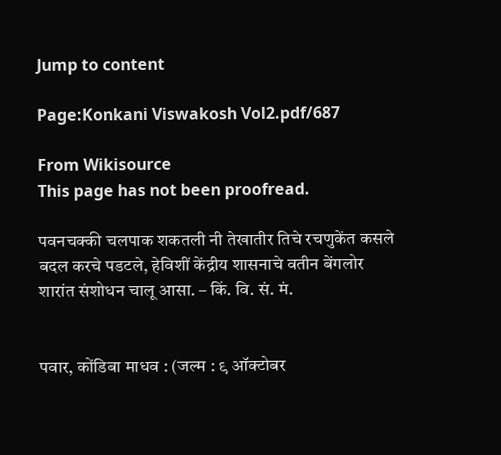Jump to content

Page:Konkani Viswakosh Vol2.pdf/687

From Wikisource
This page has not been proofread.

पवनचक्की चलपाक शकतली नी तेखातीर तिचे रचणुकेंत कसले बदल करचे पडटले, हेविशीं केंद्रीय शासनाचे वतीन बेंगलोर शारांत संशोधन चालू आसा. – किं. वि. सं. मं.


पवार, कोंडिबा माधव : (जल्म : ९ ऑक्टोबर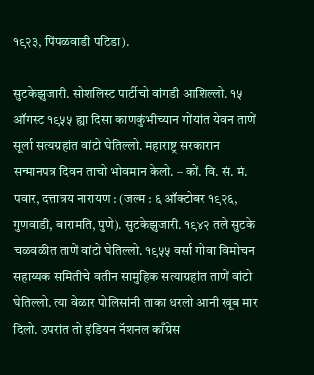१९२३, पिंपळवाडी पटिडा).

सुटकेझुजारी. सोशलिस्ट पार्टीचो वांगडी आशिल्लो. १५ ऑगस्ट १९५५ ह्या दिसा काणकुंभीच्यान गोंयांत येवन ताणें सूर्ला सत्यग्रहांत वांटो घेतिल्लो. महाराष्ट्र सरकारान सन्मानपत्र दिवन ताचो भोवमान केलो. – कों. वि. सं. मं. पवार, दत्तात्रय नारायण : (जल्म : ६ ऑक्टोबर १९२६, गुणवाडी, बारामति, पुणे). सुटकेझुजारी. १९४२ तले सुटके चळवळीत ताणें वांटो घेतिल्लो. १९५५ वर्सा गोवा विमोचन सहाय्यक समितीचे वतीन सामुहिक सत्याग्रहांत ताणें वांटो घेतिल्लो. त्या वेळार पोलिसांनी ताका धरलो आनी खूब मार दिलो. उपरांत तो इंडियन नॅशनल काँग्रेस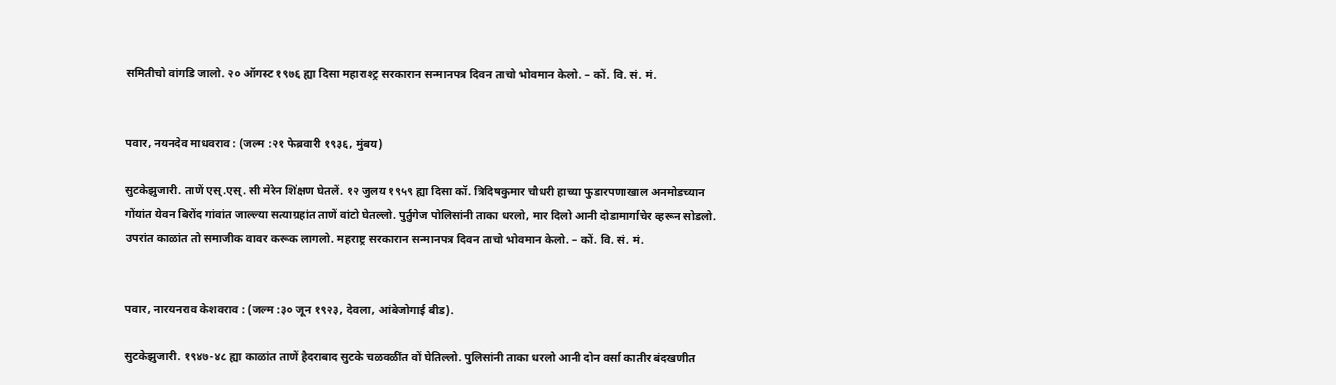समितीचो वांगडि जालो. २० ऑगस्ट १९७६ ह्या दिसा महाराश्ट्र सरकारान सन्मानपत्र दिवन ताचो भोवमान केलो. – कों. वि. सं. मं.


पवार, नयनदेव माधवराव : (जल्म :२१ फेब्रवारी १९३६, मुंबय)

सुटकेझुजारी. ताणें एस्.एस्. सी मेरेन शि॑क्षण घेतलें. १२ जुलय १९५९ ह्या दिसा कॉ. त्रिदिषकुमार चौधरी हाच्या फुडारपणाखाल अनमोडच्यान गोंयांत येवन बिरोंद गांवांत जाल्ल्या सत्याग्रहांत ताणें वांटो घेतल्लो. पुर्तुगेज पोलिसांनी ताका धरलो, मार दिलो आनी दोडामार्गाचेर व्हरून सोडलो. उपरांत काळांत तो समाजीक वावर करूक लागलो. महराष्ट्र सरकारान सन्मानपत्र दिवन ताचो भोवमान केलो. – कों. वि. सं. मं.


पवार, नारयनराव केशवराव : (जल्म :३० जून १९२३, देवला, आंबेजोगाई बीड).

सुटकेझुजारी. १९४७-४८ ह्या काळांत ताणें हैदराबाद सुटके चळवळींत वों घेतिल्लो. पुलिसांनी ताका धरलो आनी दोन वर्सा कातीर बंदखणीत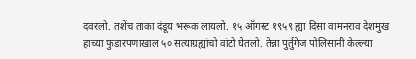दवरलो. तशेंच ताका दंडूय भरूक लायलो. १५ ऑगस्ट १९५९ ह्या दिसा वामनराव देशमुख हाच्या फुडारपणाखाल ५० सत्याग्रह्यांचो वांटो घेतलो. तेन्ना पुर्तुगेज पोलिसानी केल्ल्या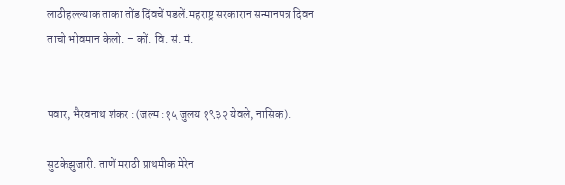लाठीहल्ल्याक ताका तोंड दिंवचें पडलें.महराष्ट्र सरकारान सन्मानपत्र दिवन ताचो भोवमान केलो. – कों. वि. सं. मं.


पवार, भैरवनाथ शंकर : (जल्म :१५ जुलय १९३२ येवले, नासिक).

सुटकेझुजारी. ताणें मराठी प्राथमीक मेरेन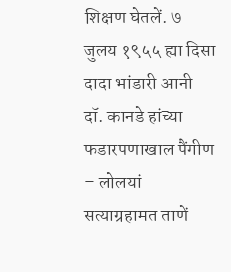शिक्षण घेतलें. ७ जुलय १९५५ ह्या दिसा दादा भांडारी आनी दॉ. कानडे हांच्या फडारपणाखाल पैंगीण – लोलयां सत्याग्रहामत ताणें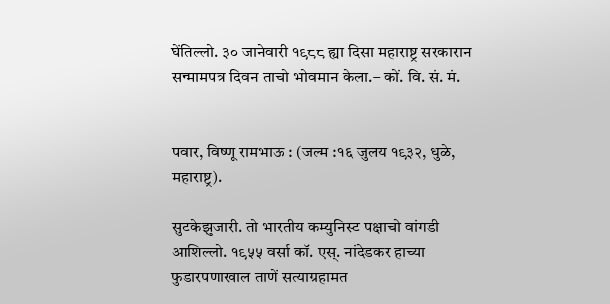घेंतिल्लो. ३० जानेवारी १९८८ ह्या दिसा महाराष्ट्र सरकारान सन्मामपत्र दिवन ताचो भोवमान केला.– कों. वि. सं. मं.


पवार, विष्णू रामभाऊ : (जल्म :१६ जुलय १९३२, धुळे, महाराष्ट्र).

सुटकेझुजारी. तो भारतीय कम्युनिस्ट पक्षाचो वांगडी आशिल्लो. १९५५ वर्सा कॉ. एस्. नांदेडकर हाच्या फुडारपणाखाल ताणें सत्याग्रहामत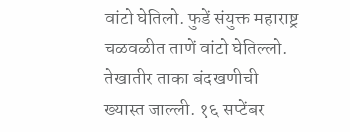वांटो घेतिलो. फुडें संयुक्त महाराष्ट्र चळवळीत ताणें वांटो घेतिल्लो. तेखातीर ताका बंदखणीची ख्यास्त जाल्ली. १६ सप्टेंबर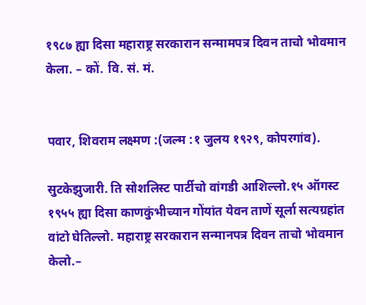१९८७ ह्या दिसा महाराष्ट्र सरकारान सन्मामपत्र दिवन ताचो भोवमान केला. – कों. वि. सं. मं.


पवार, शिवराम लक्ष्मण :(जल्म :१ जुलय १९२९, कोपरगांव).

सुटकेझुजारी. ति सोशलिस्ट पार्टीचो वांगडी आशिल्लो.१५ ऑगस्ट १९५५ ह्या दिसा काणकुंभीच्यान गोंयांत येवन ताणें सूर्ला सत्यग्रहांत वांटो घेतिल्लो. महाराष्ट्र सरकारान सन्मानपत्र दिवन ताचो भोवमान केलो.–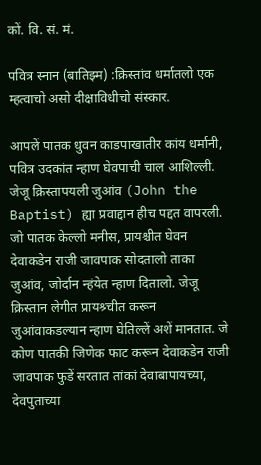कों. वि. सं. मं.

पवित्र स्नान (बातिझ्म) :क्रिस्तांव धर्मातलो एक म्हत्वाचो असो दीक्षाविधीचो संस्कार.

आपलें पातक धुवन काडपाखातीर कांय धर्मानी, पवित्र उदकांत न्हाण घेवपाची चाल आशिल्ली. जेजू क्रिस्तापयली जुआंव (John the Baptist) ह्या प्रवाद्दान हीच पद्दत वापरली. जो पातक केल्लो मनीस, प्रायश्चीत घेवन देवाकडेन राजी जावपाक सोदतालो ताका जुआंव, जोर्दान न्हंयेत न्हाण दितालो. जेजू क्रिस्तान लेगीत प्रायश्र्चीत करून जुआंवाकडल्यान न्हाण घेतिल्लें अशें मानतात. जे कोण पातकी जिणेक फाट करून देवाकडेन राजी जावपाक फुडें सरतात तांकां देवाबापायच्या, देवपुताच्या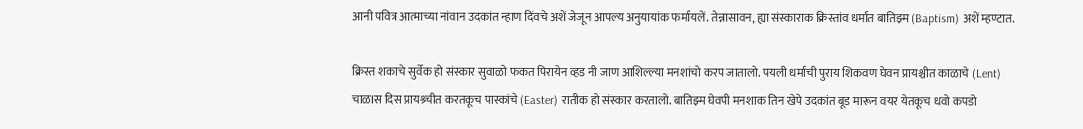आनी पवित्र आत्माच्या नांवान उदकांत न्हाण दिंवचे अशें जेजून आपल्य अनुयायांक फर्मायलें. तेन्नासावन, ह्या संस्काराक क्रिस्तांव धर्मात बातिझ्म (Baptism) अशें म्हण्टात.

क्रिस्त शकाचे सुर्वेक हो संस्कार सुवाळो फकत पिरायेन व्हड नी जाण आशिल्ल्या मनशांचो करप जातालो. पयली धर्माची पुराय शिकवण घेवन प्रायश्चीत काळाचे (Lent) चाळIस दिस प्रायश्र्चीत करतकूच पास्कांचे (Easter) रातीक हो संस्कार करतालो. बातिझ्म घेवपी मनशाक तिन खेपे उदकांत बूड मारून वयर येतकूच धवो कपडो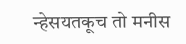न्हेसयतकूच तो मनीस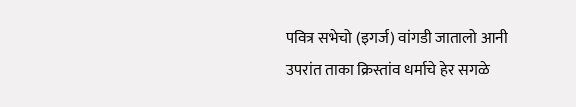पवित्र सभेचो (इगर्ज) वांगडी जातालो आनी उपरांत ताका क्रिस्तांव धर्माचे हेर सगळे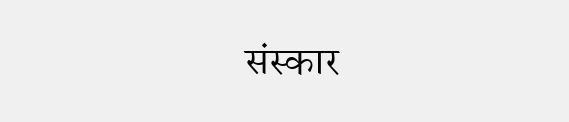संस्कार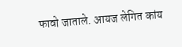फावो जाताले. आयज लेगित कांय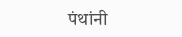पंथांनी